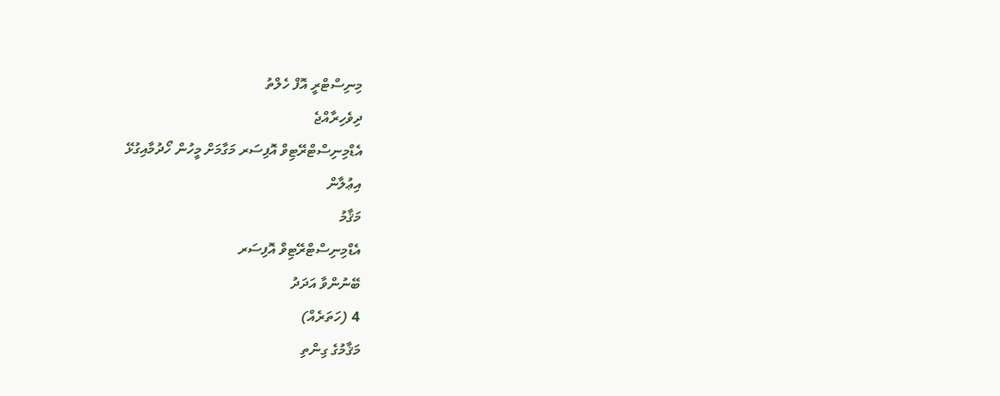މިނިސްޓްރީ އޮފް ހެލްތު
ދިވެހިރާއްޖެ
އެޑްމިނިސްޓްރޭޓިވް އޮފިސަރ މަގާމަށް މީހުން ހޯދުމާއިގުޅޭ
އިޢުލާން
މަޤާމު
އެޑްމިނިސްޓްރޭޓިވް އޮފިސަރ
ބޭނުންވާ އަދަދު
4 (ހަތަރެއް)
މަޤާމުގެ ގިންތި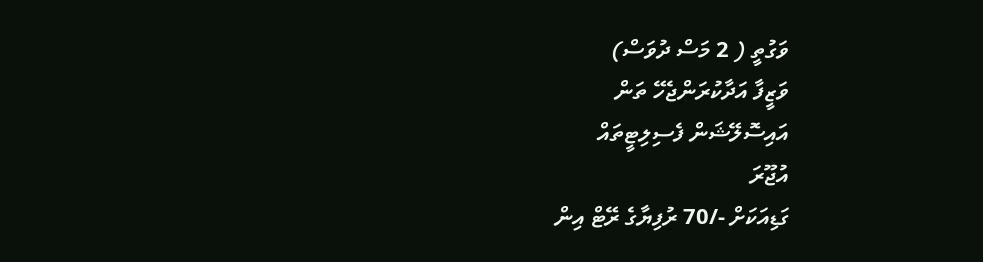ވަގުތީ ( 2 މަސް ދުވަސް)
ވަޒީފާ އަދާކުރަންޖެހޭ ތަން
އައިސޮލޭޝަން ފެސިލިޓީތައް
އުޖޫރަ
ގަޑިއަކަށް -/70 ރުފިޔާގެ ރޭޓް އިން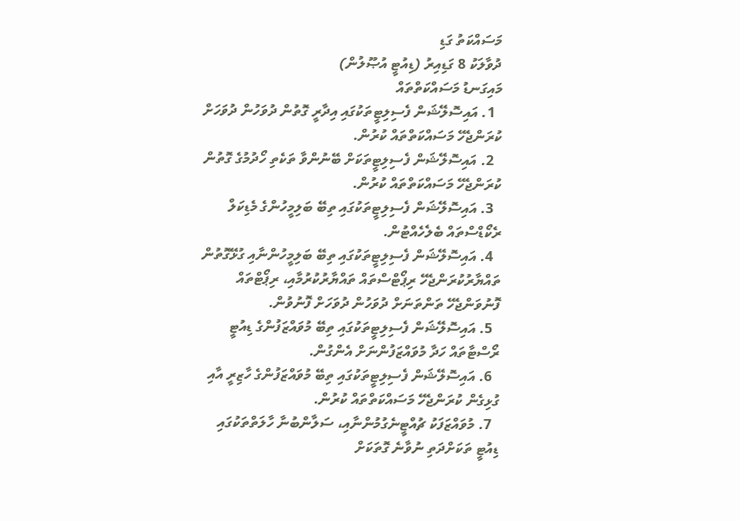މަސައްކަތު ގަޑި
ދުވާލަކު 8 ގަޑިއިރު (ޑިއުޓީ އުޞޫލުން)
މައިގަނޑު މަސައްކަތްތައް
  1. އައިސޮލޭޝަން ފެސިލިޓީތަކުގައި އިދާރީ ގޮތުން ދުވަހުން ދުވަހަށް ކުރަންޖެހޭ މަސައްކަތްތައް ކުރުން.
  2. އައިސޮލޭޝަން ފެސިލިޓީތަކަށް ބޭނުންވާ ތަކެތި ހޯދުމުގެ ގޮތުން ކުރަންޖެހޭ މަސައްކަތްތައް ކުރުން.
  3. އައިސޮލޭޝަން ފެސިލިޓީތަކުގައި ތިބޭ ބަލިމީހުންގެ މެޑިކަލް ރެކޯޑްސްތައް ބެލެހެއްޓުން.
  4. އައިސޮލޭޝަން ފެސިލިޓީތަކުގައި ތިބޭ ބަލިމީހުންނާއި ގުޅޭގޮތުން ތައްޔާރުކުރަންޖެހޭ ރިޕޯޓްސްތައް ތައްޔާރުކުރުމާއި، ރިޕޯޓްތައް ފޮނުވަންޖެހޭ ތަންތަނަށް ދުވަހުން ދުވަހަށް ފޮނުވުން.
  5. އައިސޮލޭޝަން ފެސިލިޓީތަކުގައި ތިބޭ މުވައްޒަފުންގެ ޑިއުޓީ ރޯސްޓާތައް ހަދާ މުވައްޒަފުންނަށް އެންގުން.
  6. އައިސޮލޭޝަން ފެސިލިޓީތަކުގައި ތިބޭ މުވައްޒަފުންގެ ހާޒިރީ އާއި ގުޅިގެން ކުރަންޖެހޭ މަސައްކަތްތައް ކުރުން.
  7. މުވައްޒަފަކު ޗުއްޓީނެގުމުންނާއި، ސަލާންބުނާ ހާލަތްތަކުގައި ޑިއުޓީ ތަކަށްދަތި ނުވާނެ ގޮތަކަށް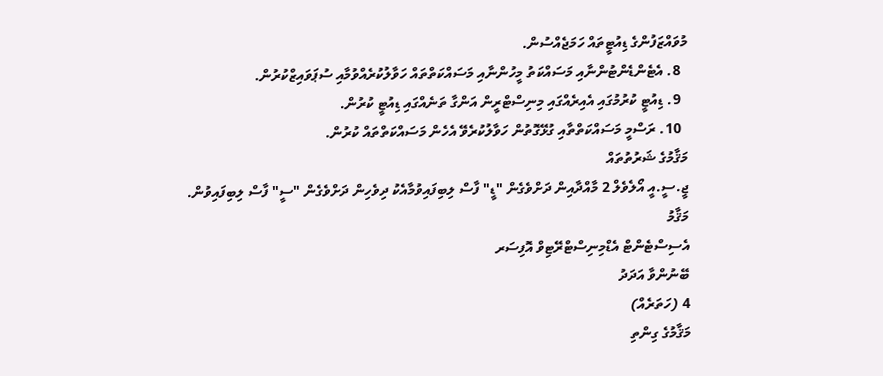މުވައްޒަފުންގެ ޑިއުޓީތައް ހަމަޖެއްސުން.
  8. އެޓެންޑެންޓުންނާއި މަސައްކަތު މީހުންނާއި މަސައްކަތްތައް ހަވާލުކުރެއްވުމާއި ސުޕަވައިޒްކުރުން.
  9. ޑިއުޓީ ކުރުމުގައި އެއިރެއްގައި މިނިސްޓްރީން އަންގާ ތަނެއްގައި ޑިއުޓީ ކުރުން.
  10. ރަސްމީ މަސައްކަތްތާއި ގުޅޭގޮތުން ހަވާލުކުރެވޭ އެހެން މަސައްކަތްތައް ކުރުން.
މަޤާމުގެ ޝަރުތުތައް
ޖީ.ސީ.އީ އޯލެވެލް 2 މާއްދާއިން ދަށްވެގެން "ޑީ" ފާސް ލިބިފައިވުމާއެކު ދިވެހިން ދަށްވެގެން "ސީ" ފާސް ލިބިފައިވުން.
މަޤާމު
އެސިސްޓެންޓް އެޑްމިނިސްޓްރޭޓިވް އޮފިސަރ
ބޭނުންވާ އަދަދު
4 (ހަތަރެއް)
މަޤާމުގެ ގިންތި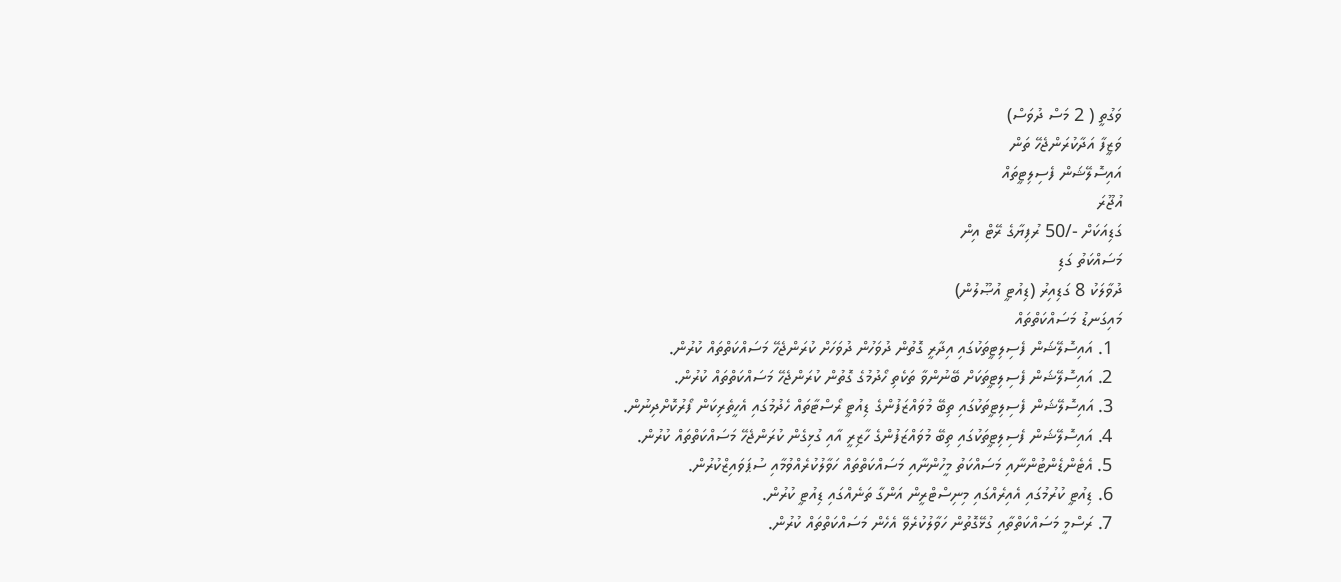ވަގުތީ ( 2 މަސް ދުވަސް)
ވަޒީފާ އަދާކުރަންޖެހޭ ތަން
އައިސޮލޭޝަން ފެސިލިޓީތައް
އުޖޫރަ
ގަޑިއަކަށް -/50 ރުފިޔާގެ ރޭޓް އިން
މަސައްކަތު ގަޑި
ދުވާލަކު 8 ގަޑިއިރު (ޑިއުޓީ އުޞޫލުން)
މައިގަނޑު މަސައްކަތްތައް
  1. އައިސޮލޭޝަން ފެސިލިޓީތަކުގައި އިދާރީ ގޮތުން ދުވަހުން ދުވަހަށް ކުރަންޖެހޭ މަސައްކަތްތައް ކުރުން.
  2. އައިސޮލޭޝަން ފެސިލިޓީތަކަށް ބޭނުންވާ ތަކެތި ހޯދުމުގެ ގޮތުން ކުރަންޖެހޭ މަސައްކަތްތައް ކުރުން.
  3. އައިސޮލޭޝަން ފެސިލިޓީތަކުގައި ތިބޭ މުވައްޒަފުންގެ ޑިއުޓީ ރޯސްޓާތައް ހެދުމުގައި އެހީތެރިކަން ފޯރުކޮށްދިނުން.
  4. އައިސޮލޭޝަން ފެސިލިޓީތަކުގައި ތިބޭ މުވައްޒަފުންގެ ހާޒިރީ އާއި ގުޅިގެން ކުރަންޖެހޭ މަސައްކަތްތައް ކުރުން.
  5. އެޓެންޑެންޓުންނާއި މަސައްކަތު މީހުންނާއި މަސައްކަތްތައް ހަވާލުކުރެއްވުމާއި ސުޕަވައިޒްކުރުން.
  6. ޑިއުޓީ ކުރުމުގައި އެއިރެއްގައި މިނިސްޓްރީން އަންގާ ތަނެއްގައި ޑިއުޓީ ކުރުން.
  7. ރަސްމީ މަސައްކަތްތާއި ގުޅޭގޮތުން ހަވާލުކުރެވޭ އެހެން މަސައްކަތްތައް ކުރުން.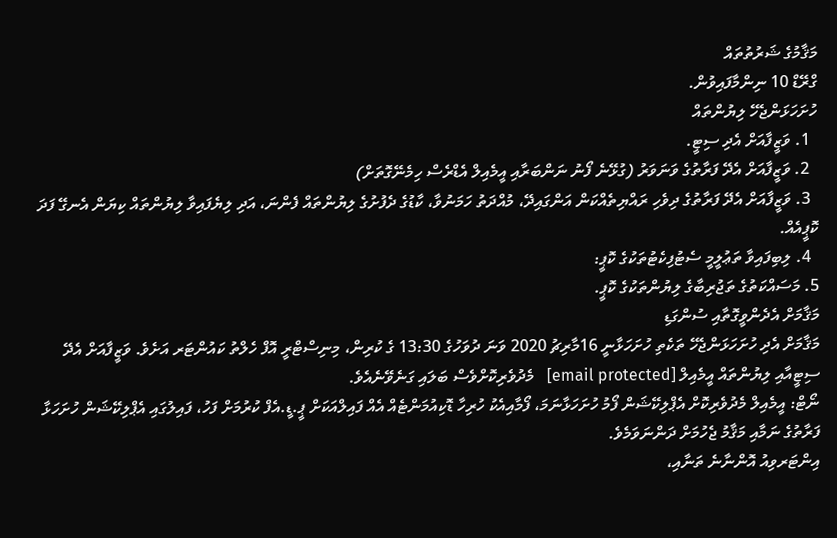މަޤާމުގެ ޝަރުތުތައް
ގްރޭޑް 10 ނިންމާފައިވުން.
ހުށަހަޅަންޖެހޭ ލިޔުންތައް
  1. ވަޒީފާއަށް އެދި ސިޓީ.
  2. ވަޒީފާއަށް އެދޭ ފަރާތުގެ ވަނަވަރު (ގުޅޭނެ ފޯނު ނަންބަރާއި އީމެއިލް އެޑްރެސް ހިމެނޭގޮތަށް)
  3. ވަޒީފާއަށް އެދޭ ފަރާތުގެ ދިވެހި ރައްޔިތެއްކަން އަންގައިދޭ، މުއްދަތު ހަމަނުވާ، ކާޑުގެ ދެފުށުގެ ލިޔުންތައް ފެންނަ، އަދި ލިޔެފައިވާ ލިޔުންތައް ކިޔަން އެނގޭ ފަދަ ކޮޕީއެއް.
  4. ލިބިފައިވާ ތަޢުލީމީ ސެޓުފިކެޓުތަކުގެ ކޮޕީ:
5. މަސައްކަތުގެ ތަޖުރިބާގެ ލިޔުންތަކުގެ ކޮޕީ.
މަޤާމަށް އެދެންވީގޮތާއި ސުންގަޑި
މަޤާމަށް އެދި ހުށަހަޅަންޖެހޭ ތަކެތި ހުށަހަޅާނީ 16މާރިޗު 2020 ވަނަ ދުވަހުގެ 13:30 ގެ ކުރިން، މިނިސްޓްރީ އޮފް ހެލްތު ކައުންޓަރ އަށެވެ. ވަޒީފާއަށް އެދޭ ސިޓީއާއި ލިޔުންތައް އީމެއިލް [email protected]   މެދުވެރިކޮށްވެސް ބަލައި ގަނެވޭނެއެވެ.
ނޯޓް: އީމެއިލް މެދުވެރިކޮށް އެޕްލިކޭޝަން ފޯމު ހުށަހަޅާނަމަ، ފޯމާއިއެކު ހުރިހާ ޑޮކިއުމަންޓެއް އެއް ފައިލްއަކަށް ޕީ.ޑީ.އެފް ކުރުމަށް ފަހު، ފައިލުގައި އެޕްލިކޭޝަން ހުށަހަޅާ ފަރާތުގެ ނަމާއި މަޤާމު ޖެހުމަށް ދަންނަވަމެވެ.
އިންޓަރވިއު އޮންނާނެ ތަނާއި،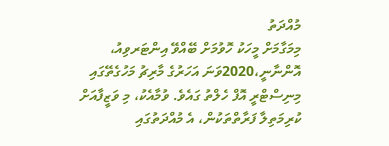މުއްދަތު
މިމަގާމަށް މީހަކު ހޮވުމަށް ބޭއްވޭ އިންޓަރވިއު، އޮންނާނީ،2020ވަނަ އަހަރުގެ މާރިޗު މަހުގެތޭގައި މިނިސްޓްރީ އޮފް ހެލްތު ގައެވެ. ވުމާއެކު، މި ވަޒީފާއަށް ކުރިމަތިލާ ފަރާތްތަކުން، އެ މުއްދަތުގައި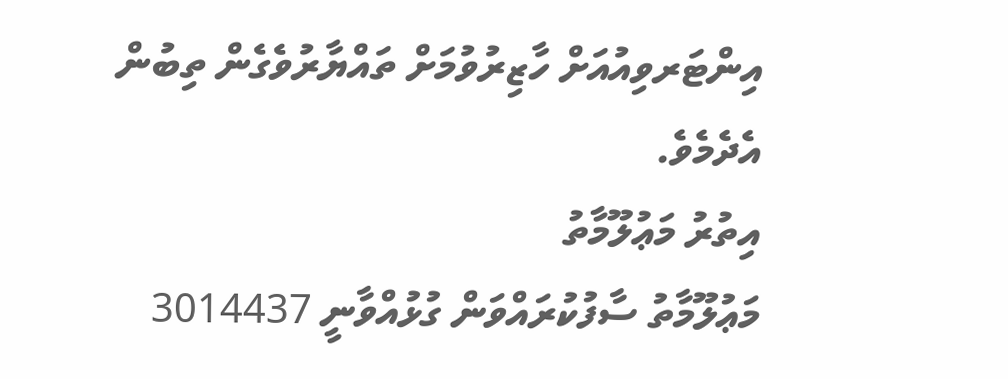އިންޓަރވިއުއަށް ހާޒިރުވުމަށް ތައްޔާރުވެގެން ތިބުން އެދެމެވެ.
އިތުރު މަޢުލޫމާތު
މަޢުލޫމާތު ސާފުކުރައްވަން ގުޅުއްވާނީ 3014437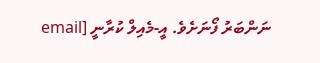ނަންބަރު ފޯނަށެވެ. އީ-މެއިލް ކުރާނީ [email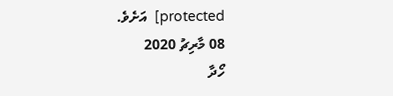protected]  އަށެވެ.
08 މާރިޗު 2020
ހޯދާ